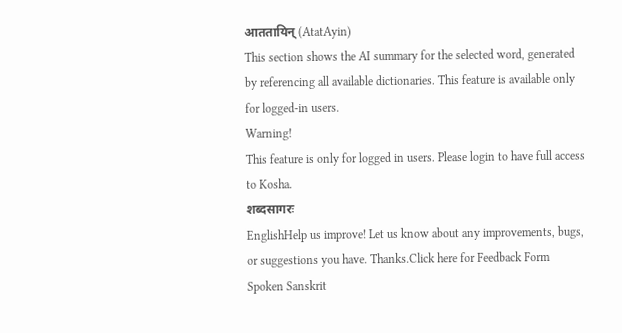आततायिन् (AtatAyin)
This section shows the AI summary for the selected word, generated by referencing all available dictionaries. This feature is available only for logged-in users.
Warning!
This feature is only for logged in users. Please login to have full access to Kosha.
शब्दसागरः
EnglishHelp us improve! Let us know about any improvements, bugs, or suggestions you have. Thanks.Click here for Feedback Form
Spoken Sanskrit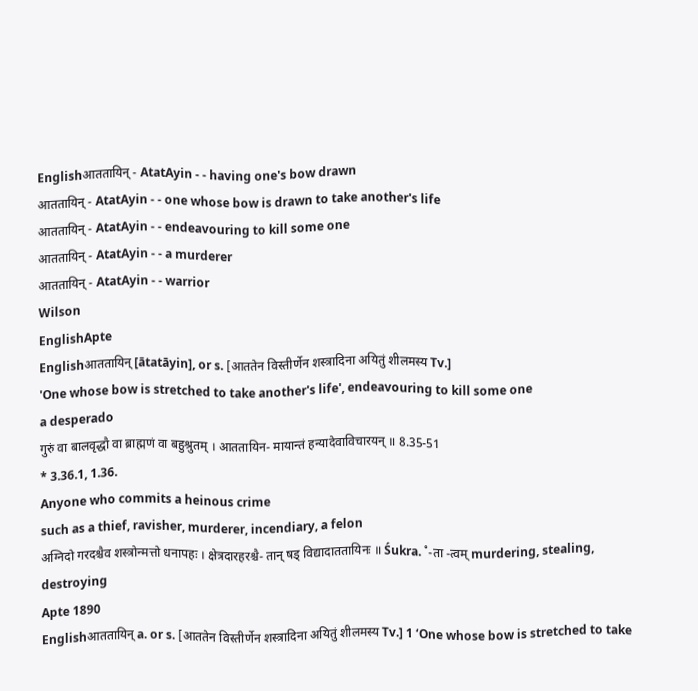Englishआततायिन् - AtatAyin - - having one's bow drawn
आततायिन् - AtatAyin - - one whose bow is drawn to take another's life
आततायिन् - AtatAyin - - endeavouring to kill some one
आततायिन् - AtatAyin - - a murderer
आततायिन् - AtatAyin - - warrior
Wilson
EnglishApte
Englishआततायिन् [ātatāyin], or s. [आततेन विस्तीर्णेन शस्त्रादिना अयितुं शीलमस्य Tv.]
'One whose bow is stretched to take another's life', endeavouring to kill some one
a desperado
गुरुं वा बालवृद्धौ वा ब्राह्मणं वा बहुश्रुतम् । आततायिन- मायान्तं हन्यादेवाविचारयन् ॥ 8.35-51
* 3.36.1, 1.36.
Anyone who commits a heinous crime
such as a thief, ravisher, murderer, incendiary, a felon
अग्निदो गरदश्चैव शस्त्रोन्मत्तो धनापहः । क्षेत्रदारहरश्चै- तान् षड् विद्यादाततायिनः ॥ Śukra. ˚-ता -त्वम् murdering, stealing, destroying
Apte 1890
Englishआततायिन् a. or s. [आततेन विस्तीर्णेन शस्त्रादिना अयितुं शीलमस्य Tv.] 1 ‘One whose bow is stretched to take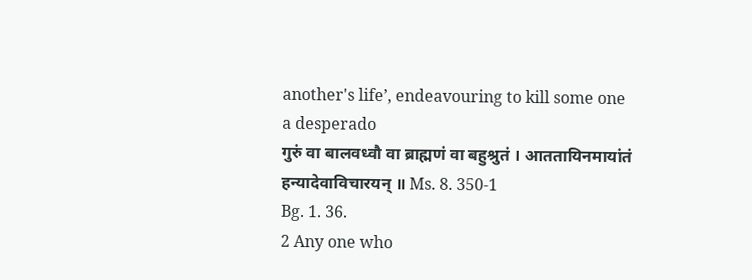another's life’, endeavouring to kill some one
a desperado
गुरुं वा बालवध्वौ वा ब्राह्मणं वा बहुश्रुतं । आततायिनमायांतं हन्यादेवाविचारयन् ॥ Ms. 8. 350-1
Bg. 1. 36.
2 Any one who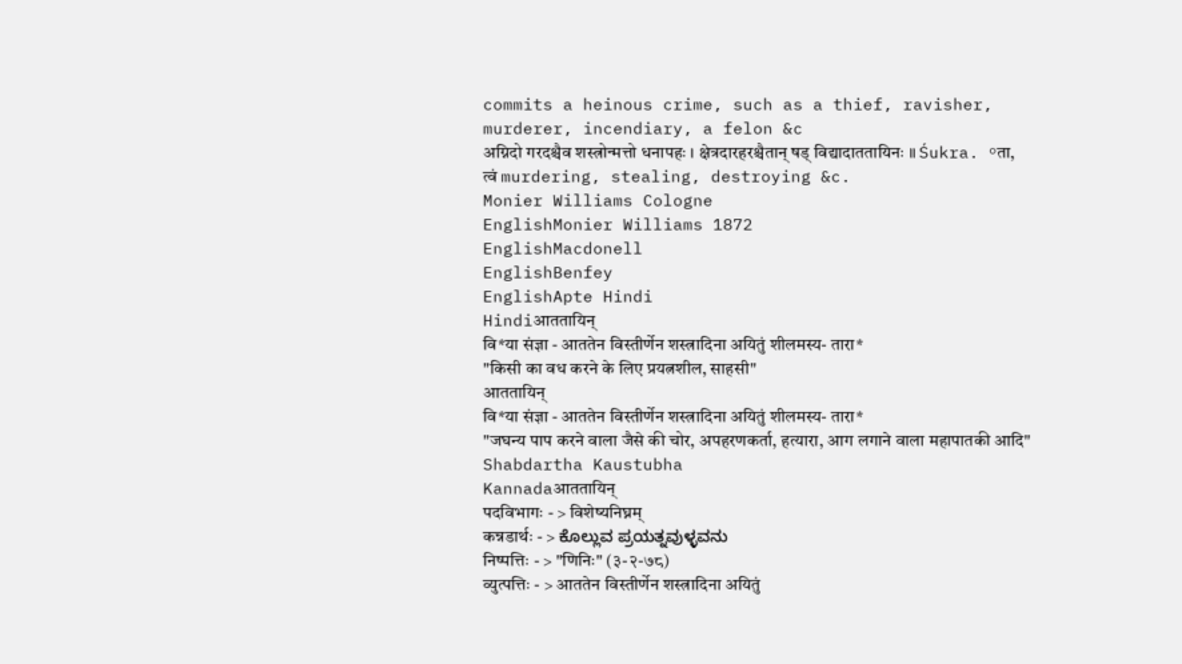commits a heinous crime, such as a thief, ravisher, murderer, incendiary, a felon &c
अग्निदो गरदश्चैव शस्त्रोन्मत्तो धनापहः । क्षेत्रदारहरश्चैतान् षड् विद्यादाततायिनः ॥ Śukra. °ता,
त्वं murdering, stealing, destroying &c.
Monier Williams Cologne
EnglishMonier Williams 1872
EnglishMacdonell
EnglishBenfey
EnglishApte Hindi
Hindiआततायिन्
वि*या संज्ञा - आततेन विस्तीर्णेन शस्त्रादिना अयितुं शीलमस्य- तारा*
"किसी का वध करने के लिए प्रयत्नशील, साहसी"
आततायिन्
वि*या संज्ञा - आततेन विस्तीर्णेन शस्त्रादिना अयितुं शीलमस्य- तारा*
"जघन्य पाप करने वाला जैसे की चोर, अपहरणकर्ता, हत्यारा, आग लगाने वाला महापातकी आदि"
Shabdartha Kaustubha
Kannadaआततायिन्
पदविभागः - > विशेष्यनिघ्नम्
कन्नडार्थः - > ಕೊಲ್ಲುವ ಪ್ರಯತ್ನವುಳ್ಳವನು
निष्पत्तिः - > "णिनिः" (३-२-७८)
व्युत्पत्तिः - > आततेन विस्तीर्णेन शस्त्रादिना अयितुं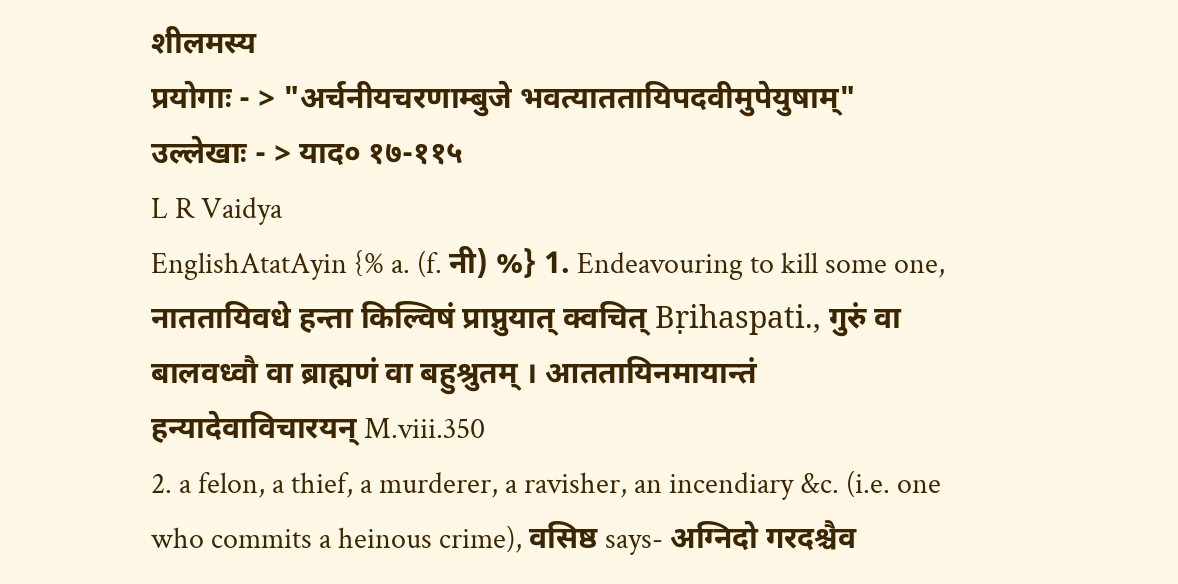शीलमस्य
प्रयोगाः - > "अर्चनीयचरणाम्बुजे भवत्याततायिपदवीमुपेयुषाम्"
उल्लेखाः - > याद० १७-११५
L R Vaidya
EnglishAtatAyin {% a. (f. नी) %} 1. Endeavouring to kill some one, नाततायिवधे हन्ता किल्विषं प्राप्नुयात् क्वचित् Bṛihaspati., गुरुं वा बालवध्वौ वा ब्राह्मणं वा बहुश्रुतम् । आततायिनमायान्तं हन्यादेवाविचारयन् M.viii.350
2. a felon, a thief, a murderer, a ravisher, an incendiary &c. (i.e. one who commits a heinous crime), वसिष्ठ says- अग्निदो गरदश्चैव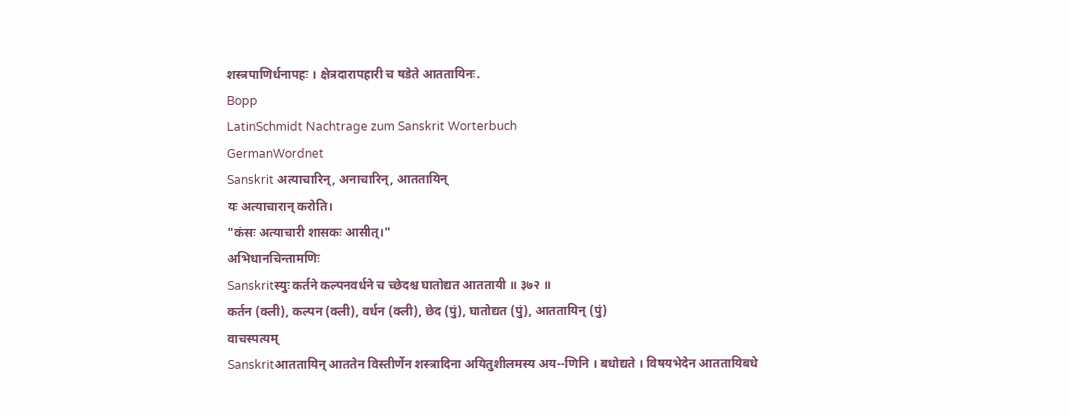शस्त्रपाणिर्धनापहः । क्षेत्रदारापहारी च षडेते आततायिनः.
Bopp
LatinSchmidt Nachtrage zum Sanskrit Worterbuch
GermanWordnet
Sanskrit अत्याचारिन्, अनाचारिन्, आततायिन्
यः अत्याचारान् करोति।
"कंसः अत्याचारी शासकः आसीत्।"
अभिधानचिन्तामणिः
Sanskritस्युः कर्तने कल्पनवर्धने च च्छेदश्च घातोद्यत आततायी ॥ ३७२ ॥
कर्तन (क्ली), कल्पन (क्ली), वर्धन (क्ली), छेद (पुं), घातोद्यत (पुं), आततायिन् (पुं)
वाचस्पत्यम्
Sanskritआततायिन् आततेन विस्तीर्णेन शस्त्रादिना अयितुशीलमस्य अय--णिनि । बधोद्यते । विषयभेदेन आततायिबधे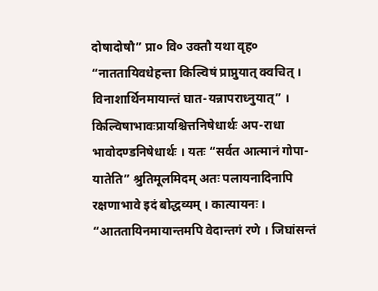दोषादोषौ” प्रा० वि० उक्तौ यथा वृह० “नाततायिवधेहन्ता किल्विषं प्राप्नुयात् क्वचित् । विनाशार्थिनमायान्तं घात-यन्नापराध्नुयात्” । किल्विषाभावःप्रायश्चित्तनिषेधार्थः अप-राधा भावोदण्डनिषेधार्थः । यतः “सर्वत आत्मानं गोपा-यातेति” श्रुतिमूलमिदम् अतः पलायनादिनापि रक्षणाभावे इदं बोद्धव्यम् । कात्यायनः । “आततायिनमायान्तमपि वेदान्तगं रणे । जिघांसन्तं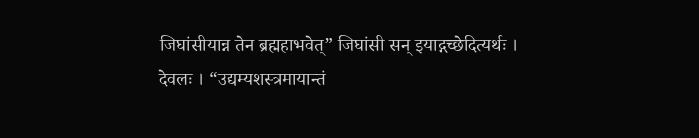जिघांसीयान्न तेन ब्रह्महाभवेत्” जिघांसी सन् इयाद्गच्छेदित्यर्थः । देवलः । “उद्यम्यशस्त्रमायान्तं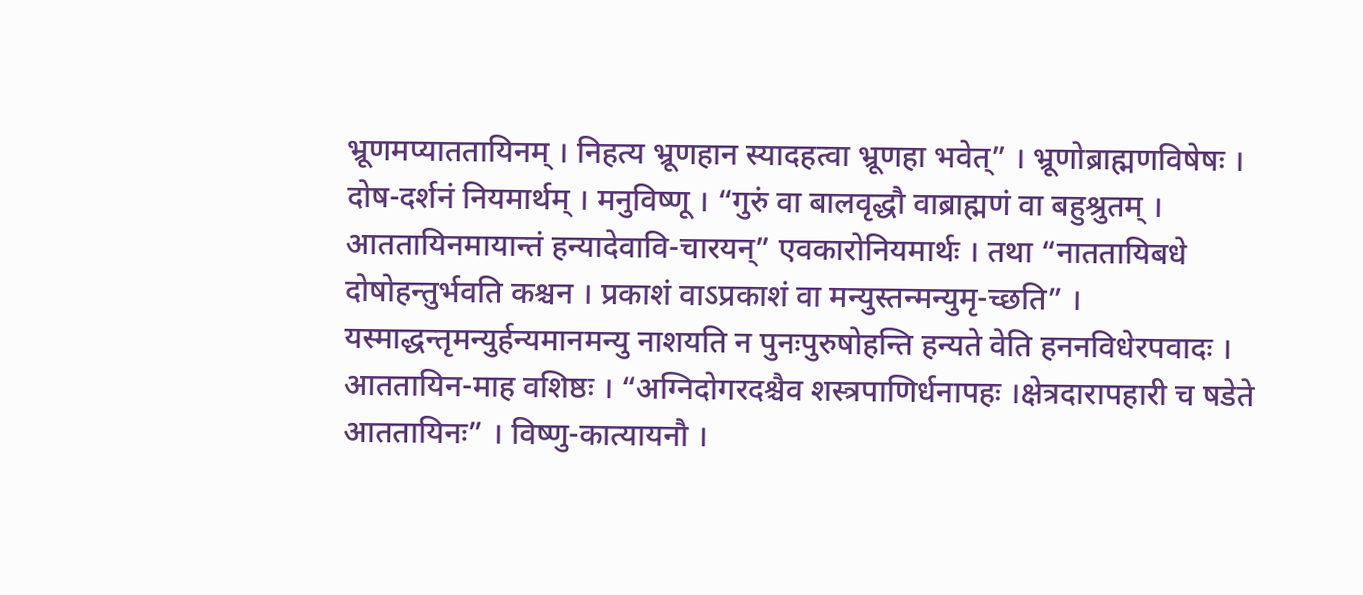भ्रूणमप्याततायिनम् । निहत्य भ्रूणहान स्यादहत्वा भ्रूणहा भवेत्” । भ्रूणोब्राह्मणविषेषः । दोष-दर्शनं नियमार्थम् । मनुविष्णू । “गुरुं वा बालवृद्धौ वाब्राह्मणं वा बहुश्रुतम् । आततायिनमायान्तं हन्यादेवावि-चारयन्” एवकारोनियमार्थः । तथा “नाततायिबधे दोषोहन्तुर्भवति कश्चन । प्रकाशं वाऽप्रकाशं वा मन्युस्तन्मन्युमृ-च्छति” । यस्माद्धन्तृमन्युर्हन्यमानमन्यु नाशयति न पुनःपुरुषोहन्ति हन्यते वेति हननविधेरपवादः । आततायिन-माह वशिष्ठः । “अग्निदोगरदश्चैव शस्त्रपाणिर्धनापहः ।क्षेत्रदारापहारी च षडेते आततायिनः” । विष्णु-कात्यायनौ ।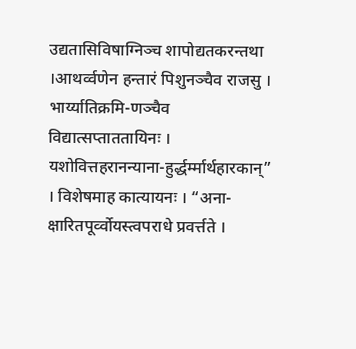उद्यतासिविषाग्निञ्च शापोद्यतकरन्तथा ।आथर्व्वणेन हन्तारं पिशुनञ्चैव राजसु । भार्य्यातिक्रमि-णञ्चैव विद्यात्सप्ताततायिनः । यशोवित्तहरानन्याना-हुर्द्धर्म्मार्थहारकान्” । विशेषमाह कात्यायनः । “अना-क्षारितपूर्व्वोयस्त्वपराधे प्रवर्त्तते ।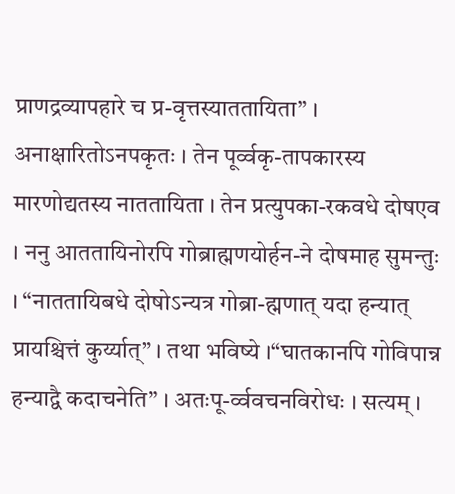प्राणद्रव्यापहारे च प्र-वृत्तस्याततायिता” । अनाक्षारितोऽनपकृतः । तेन पूर्व्वकृ-तापकारस्य मारणोद्यतस्य नाततायिता । तेन प्रत्युपका-रकवधे दोषएव । ननु आततायिनोरपि गोब्राह्मणयोर्हन-ने दोषमाह सुमन्तुः । “नाततायिबधे दोषोऽन्यत्र गोब्रा-ह्मणात् यदा हन्यात् प्रायश्चित्तं कुर्य्यात्” । तथा भविष्ये ।“घातकानपि गोविपान्न हन्याद्वै कदाचनेति” । अतःपू-र्व्ववचनविरोधः । सत्यम् ।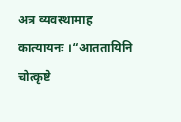अत्र व्यवस्थामाह कात्यायनः ।“आततायिनि चोत्कृष्टे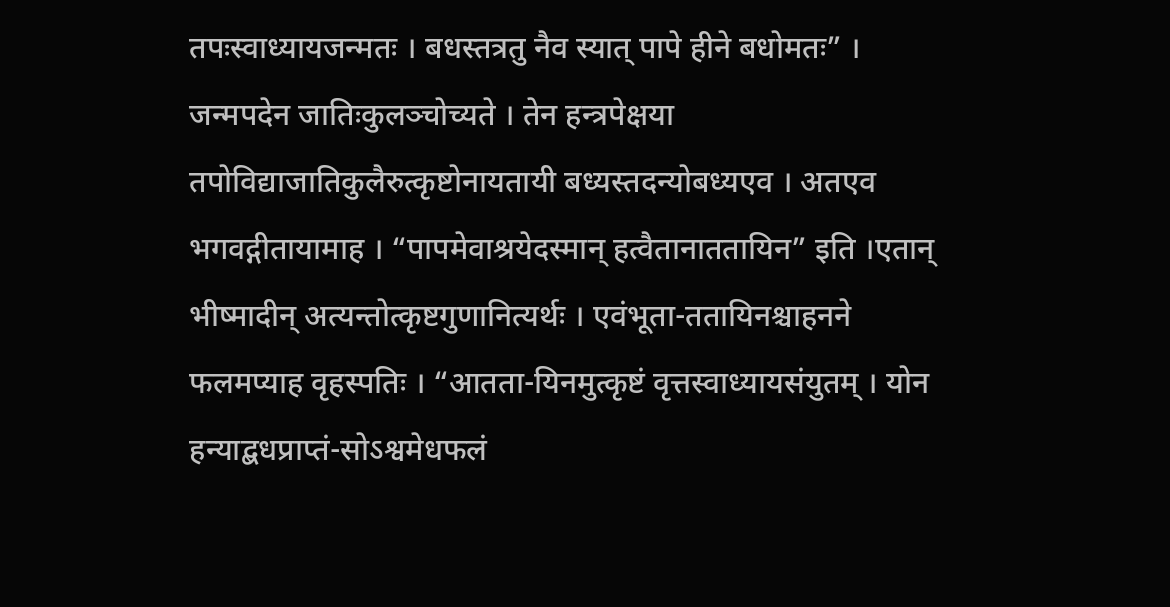तपःस्वाध्यायजन्मतः । बधस्तत्रतु नैव स्यात् पापे हीने बधोमतः” । जन्मपदेन जातिःकुलञ्चोच्यते । तेन हन्त्रपेक्षया तपोविद्याजातिकुलैरुत्कृष्टोनायतायी बध्यस्तदन्योबध्यएव । अतएव भगवद्गीतायामाह । “पापमेवाश्रयेदस्मान् हत्वैतानाततायिन” इति ।एतान् भीष्मादीन् अत्यन्तोत्कृष्टगुणानित्यर्थः । एवंभूता-ततायिनश्चाहनने फलमप्याह वृहस्पतिः । “आतता-यिनमुत्कृष्टं वृत्तस्वाध्यायसंयुतम् । योन हन्याद्बधप्राप्तं-सोऽश्वमेधफलं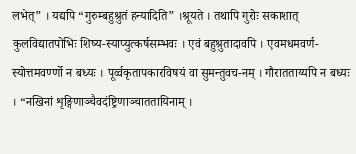लभेत्” । यद्यपि “गुरुम्बहुश्रुतं हन्यादिति” ।श्रूयते । तथापि गुरोः सकाशात् कुलविद्यातपोभिः शिष्य-स्याप्युत्कर्षसम्भवः । एवं बहुश्रुतादावपि । एवमधमवर्ण-स्योत्तमवर्ण्णो न बध्यः । पूर्व्वकृतापकारविषयं वा सुमन्तुवच-नम् । गौरातताय्यपि न बध्यः । “नखिनां शृङ्गिणाञ्चैवदंष्ट्रिणाञ्चाततायिनाम् ।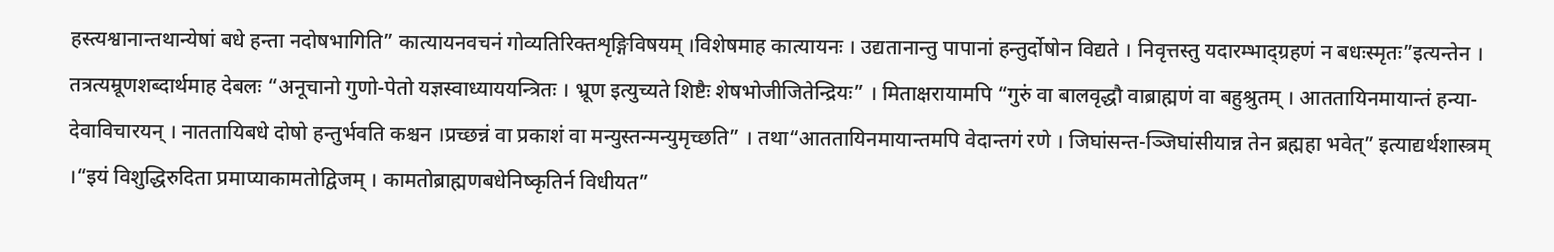हस्त्यश्वानान्तथान्येषां बधे हन्ता नदोषभागिति” कात्यायनवचनं गोव्यतिरिक्तशृङ्गिविषयम् ।विशेषमाह कात्यायनः । उद्यतानान्तु पापानां हन्तुर्दोषोन विद्यते । निवृत्तस्तु यदारम्भाद्ग्रहणं न बधःस्मृतः”इत्यन्तेन । तत्रत्यम्रूणशब्दार्थमाह देबलः “अनूचानो गुणो-पेतो यज्ञस्वाध्याययन्त्रितः । भ्रूण इत्युच्यते शिष्टैः शेषभोजीजितेन्द्रियः” । मिताक्षरायामपि “गुरुं वा बालवृद्धौ वाब्राह्मणं वा बहुश्रुतम् । आततायिनमायान्तं हन्या-देवाविचारयन् । नाततायिबधे दोषो हन्तुर्भवति कश्चन ।प्रच्छन्नं वा प्रकाशं वा मन्युस्तन्मन्युमृच्छति” । तथा“आततायिनमायान्तमपि वेदान्तगं रणे । जिघांसन्त-ञ्जिघांसीयान्न तेन ब्रह्महा भवेत्” इत्याद्यर्थशास्त्रम् ।“इयं विशुद्धिरुदिता प्रमाप्याकामतोद्विजम् । कामतोब्राह्मणबधेनिष्कृतिर्न विधीयत”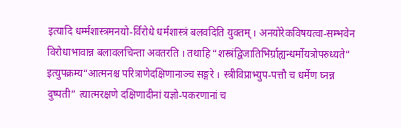इत्यादि धर्म्मशास्त्रमनयो-र्विरोधे धर्मशास्त्रं बलवदिति युक्तम् । अनयोरेकविषयत्वा-सम्भवेन विरोधाभावान्न बलावलचिन्ता अवतरति । तथाहि “शस्त्रंद्विजातिभिर्ग्राह्यन्धर्मोयत्रोपरुध्यते” इत्युपक्रम्य“आत्मनश्च परित्राणेदक्षिणानाञ्च सङ्गरे । स्त्रीविप्राभ्युप-पत्तौ च धर्मेण घ्नन्न दुष्पती” त्यात्मरक्षणे दक्षिणादीनां यज्ञो-पकरणानां च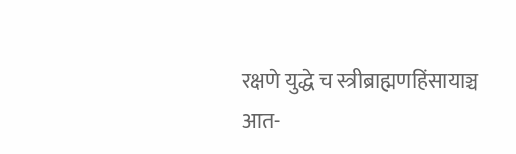रक्षणे युद्धे च स्त्रीब्राह्मणहिंसायाञ्च आत-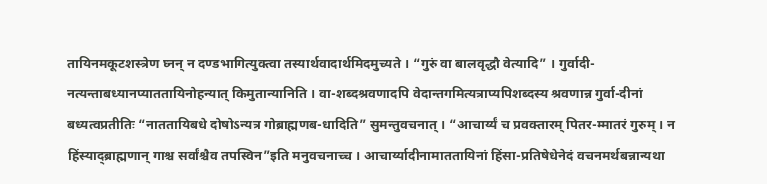तायिनमकूटशस्त्रेण घ्नन् न दण्डभागित्युक्त्वा तस्यार्थवादार्थमिदमुच्यते । “गुरुं वा बालवृद्धौ वेत्यादि” । गुर्वादी-नत्यन्ताबध्यानप्याततायिनोहन्यात् किमुतान्यानिति । वा-शब्दश्रवणादपि वेदान्तगमित्यत्राप्यपिशब्दस्य श्रवणान्न गुर्वा-दीनां बध्यत्वप्रतीतिः “नाततायिबधे दोषोऽन्यत्र गोब्राह्मणब-धादिति” सुमन्तुवचनात् । “आचार्य्यं च प्रवक्तारम् पितर-म्मातरं गुरुम् । न हिंस्याद्ब्राह्मणान् गाश्च सर्वांश्चैव तपस्विन”इति मनुवचनाच्च । आचार्य्यादीनामाततायिनां हिंसा-प्रतिषेधेनेदं वचनमर्थबन्नान्यथा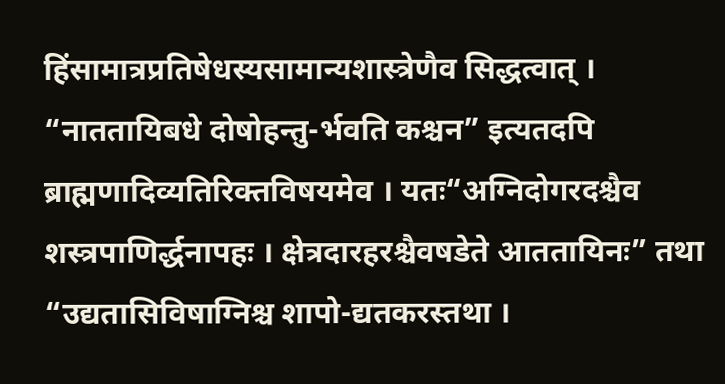हिंसामात्रप्रतिषेधस्यसामान्यशास्त्रेणैव सिद्धत्वात् । “नाततायिबधे दोषोहन्तु-र्भवति कश्चन” इत्यतदपि ब्राह्मणादिव्यतिरिक्तविषयमेव । यतः“अग्निदोगरदश्चैव शस्त्रपाणिर्द्धनापहः । क्षेत्रदारहरश्चैवषडेते आततायिनः” तथा “उद्यतासिविषाग्निश्च शापो-द्यतकरस्तथा ।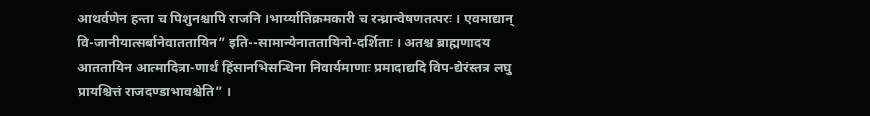आथर्वणेन हन्ता च पिशुनश्चापि राजनि ।भार्य्यातिक्रमकारी च रन्ध्रान्वेषणतत्परः । एवमाद्यान् वि-जानीयात्सर्बानेवाततायिन” इति--सामान्येनाततायिनो-दर्शिताः । अतश्च ब्राह्मणादय आततायिन आत्मादित्रा-णार्थं हिंसानभिसन्धिना निवार्यमाणाः प्रमादाद्यदि विप-द्येरंस्तत्र लघु प्रायश्चित्तं राजदण्डाभावश्चेति” ।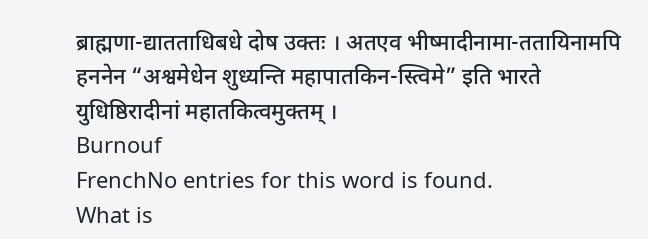ब्राह्मणा-द्यातताधिबधे दोष उक्तः । अतएव भीष्मादीनामा-ततायिनामपि हननेन “अश्वमेधेन शुध्यन्ति महापातकिन-स्त्विमे” इति भारते युधिष्ठिरादीनां महातकित्वमुक्तम् ।
Burnouf
FrenchNo entries for this word is found.
What is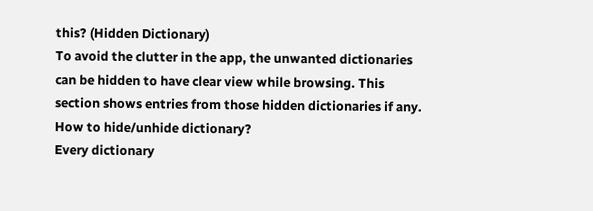this? (Hidden Dictionary)
To avoid the clutter in the app, the unwanted dictionaries can be hidden to have clear view while browsing. This section shows entries from those hidden dictionaries if any.
How to hide/unhide dictionary?
Every dictionary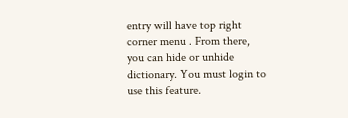entry will have top right corner menu . From there, you can hide or unhide dictionary. You must login to use this feature.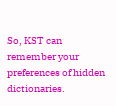So, KST can remember your preferences of hidden dictionaries.